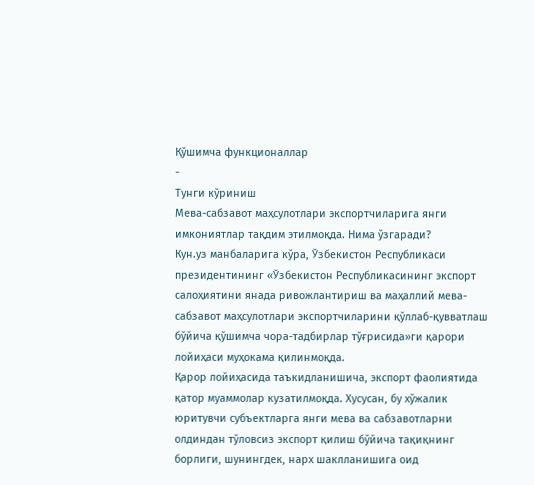Қўшимча функционаллар
-
Тунги кўриниш
Мева-сабзавот маҳсулотлари экспортчиларига янги имкониятлар тақдим этилмоқда. Нима ўзгаради?
Кун.уз манбаларига кўра, Ўзбекистон Республикаси президентининг «Ўзбекистон Республикасининг экспорт салоҳиятини янада ривожлантириш ва маҳаллий мева-сабзавот маҳсулотлари экспортчиларини қўллаб-қувватлаш бўйича қўшимча чора-тадбирлар тўғрисида»ги қарори лойиҳаси муҳокама қилинмоқда.
Қарор лойиҳасида таъкидланишича, экспорт фаолиятида қатор муаммолар кузатилмоқда. Хусусан, бу хўжалик юритувчи субъектларга янги мева ва сабзавотларни олдиндан тўловсиз экспорт қилиш бўйича тақиқнинг борлиги, шунингдек, нарх шаклланишига оид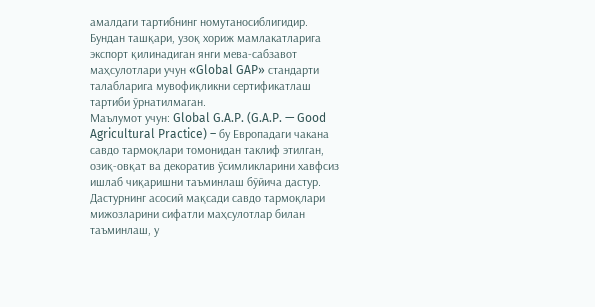амалдаги тартибнинг номутаносиблигидир.
Бундан ташқари, узоқ хориж мамлакатларига экспорт қилинадиган янги мева-сабзавот маҳсулотлари учун «Global GAP» стандарти талабларига мувофиқликни сертификатлаш тартиби ўрнатилмаган.
Маълумот учун: Global G.A.P. (G.A.P. — Good Agricultural Practice) – бу Европадаги чакана савдо тармоқлари томонидан таклиф этилган, озиқ-овқат ва декоратив ўсимликларини хавфсиз ишлаб чиқаришни таъминлаш бўйича дастур. Дастурнинг асосий мақсади савдо тармоқлари мижозларини сифатли маҳсулотлар билан таъминлаш, у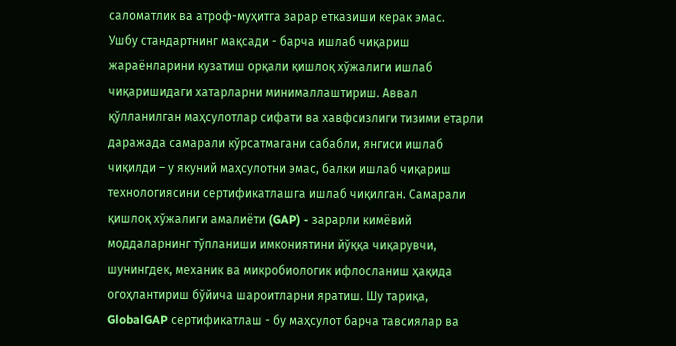саломатлик ва атроф-муҳитга зарар етказиши керак эмас.
Ушбу стандартнинг мақсади - барча ишлаб чиқариш жараёнларини кузатиш орқали қишлоқ хўжалиги ишлаб чиқаришидаги хатарларни минималлаштириш. Аввал қўлланилган маҳсулотлар сифати ва хавфсизлиги тизими етарли даражада самарали кўрсатмагани сабабли, янгиси ишлаб чиқилди – у якуний маҳсулотни эмас, балки ишлаб чиқариш технологиясини сертификатлашга ишлаб чиқилган. Самарали қишлоқ хўжалиги амалиёти (GAP) - зарарли кимёвий моддаларнинг тўпланиши имкониятини йўққа чиқарувчи, шунингдек, механик ва микробиологик ифлосланиш ҳақида огоҳлантириш бўйича шароитларни яратиш. Шу тариқа, GlobalGAP сертификатлаш - бу маҳсулот барча тавсиялар ва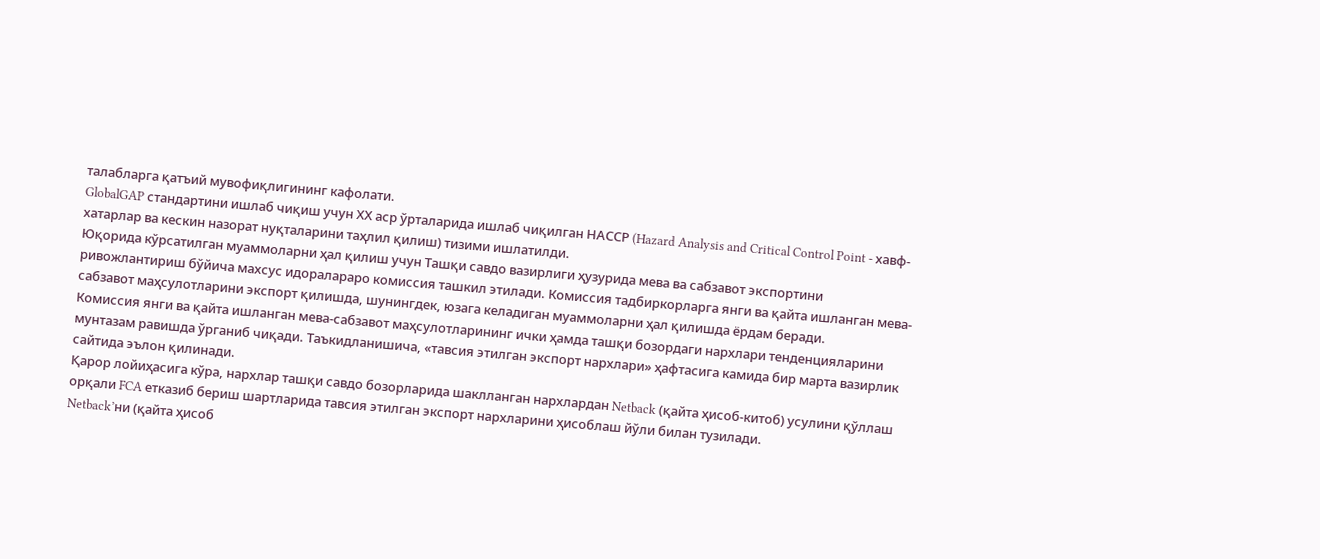талабларга қатъий мувофиқлигининг кафолати.
GlobalGAP стандартини ишлаб чиқиш учун ХХ аср ўрталарида ишлаб чиқилган НАССР (Hazard Analysis and Critical Control Point - хавф-хатарлар ва кескин назорат нуқталарини таҳлил қилиш) тизими ишлатилди.
Юқорида кўрсатилган муаммоларни ҳал қилиш учун Ташқи савдо вазирлиги ҳузурида мева ва сабзавот экспортини ривожлантириш бўйича махсус идоралараро комиссия ташкил этилади. Комиссия тадбиркорларга янги ва қайта ишланган мева-сабзавот маҳсулотларини экспорт қилишда, шунингдек, юзага келадиган муаммоларни ҳал қилишда ёрдам беради.
Комиссия янги ва қайта ишланган мева-сабзавот маҳсулотларининг ички ҳамда ташқи бозордаги нархлари тенденцияларини мунтазам равишда ўрганиб чиқади. Таъкидланишича, «тавсия этилган экспорт нархлари» ҳафтасига камида бир марта вазирлик сайтида эълон қилинади.
Қарор лойиҳасига кўра, нархлар ташқи савдо бозорларида шаклланган нархлардан Netback (қайта ҳисоб-китоб) усулини қўллаш орқали FCA етказиб бериш шартларида тавсия этилган экспорт нархларини ҳисоблаш йўли билан тузилади.
Netback’ни (қайта ҳисоб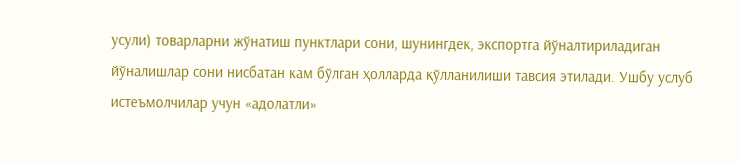усули) товарларни жўнатиш пунктлари сони, шунингдек, экспортга йўналтириладиган йўналишлар сони нисбатан кам бўлган ҳолларда қўлланилиши тавсия этилади. Ушбу услуб истеъмолчилар учун «адолатли»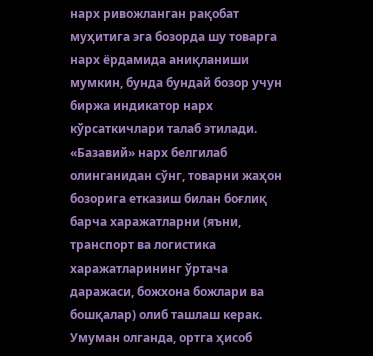нарх ривожланган рақобат муҳитига эга бозорда шу товарга нарх ёрдамида аниқланиши мумкин, бунда бундай бозор учун биржа индикатор нарх кўрсаткичлари талаб этилади.
«Базавий» нарх белгилаб олинганидан сўнг, товарни жаҳон бозорига етказиш билан боғлиқ барча харажатларни (яъни, транспорт ва логистика харажатларининг ўртача даражаси, божхона божлари ва бошқалар) олиб ташлаш керак.
Умуман олганда, ортга ҳисоб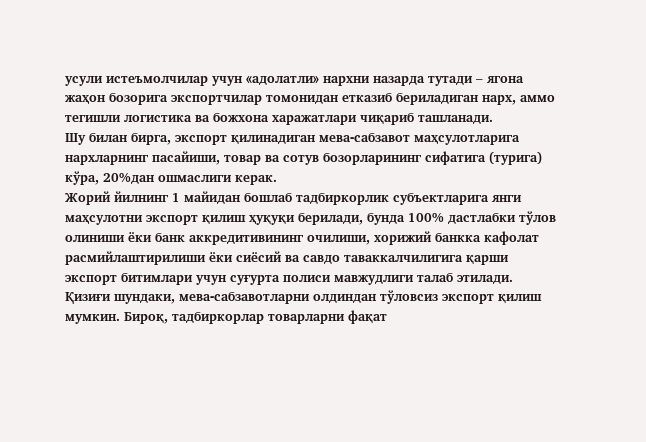усули истеъмолчилар учун «адолатли» нархни назарда тутади – ягона жаҳон бозорига экспортчилар томонидан етказиб бериладиган нарх, аммо тегишли логистика ва божхона харажатлари чиқариб ташланади.
Шу билан бирга, экспорт қилинадиган мева-сабзавот маҳсулотларига нархларнинг пасайиши, товар ва сотув бозорларининг сифатига (турига) кўра, 20%дан ошмаслиги керак.
Жорий йилнинг 1 майидан бошлаб тадбиркорлик субъектларига янги маҳсулотни экспорт қилиш ҳуқуқи берилади, бунда 100% дастлабки тўлов олиниши ёки банк аккредитивининг очилиши, хорижий банкка кафолат расмийлаштирилиши ёки сиёсий ва савдо таваккалчилигига қарши экспорт битимлари учун суғурта полиси мавжудлиги талаб этилади.
Қизиғи шундаки, мева-сабзавотларни олдиндан тўловсиз экспорт қилиш мумкин. Бироқ, тадбиркорлар товарларни фақат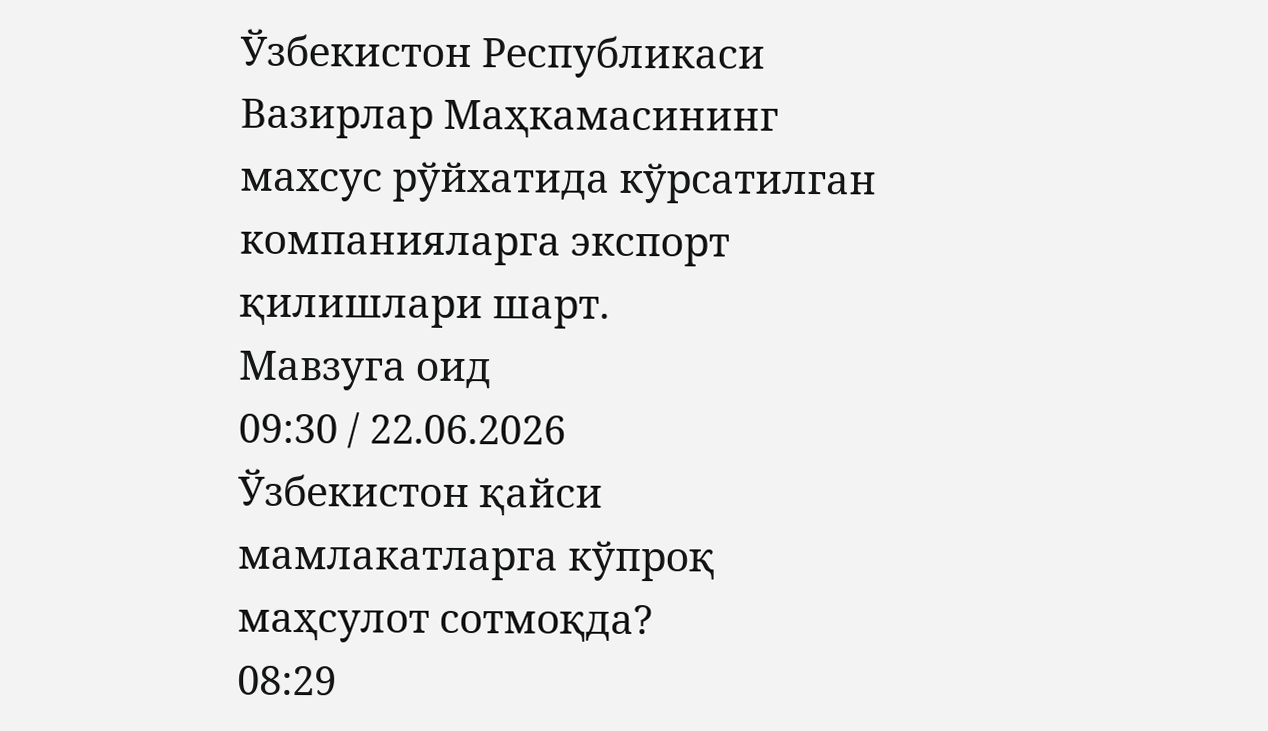Ўзбекистон Республикаси Вазирлар Маҳкамасининг махсус рўйхатида кўрсатилган компанияларга экспорт қилишлари шарт.
Мавзуга оид
09:30 / 22.06.2026
Ўзбекистон қайси мамлакатларга кўпроқ маҳсулот сотмоқда?
08:29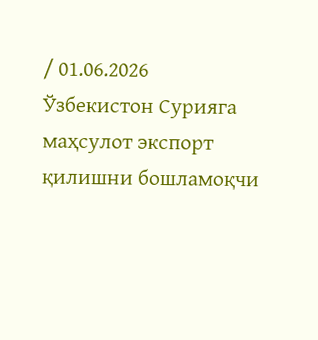/ 01.06.2026
Ўзбекистон Сурияга маҳсулот экспорт қилишни бошламоқчи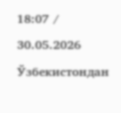18:07 / 30.05.2026
Ўзбекистондан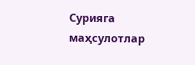Сурияга маҳсулотлар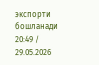экспорти бошланади
20:49 / 29.05.2026